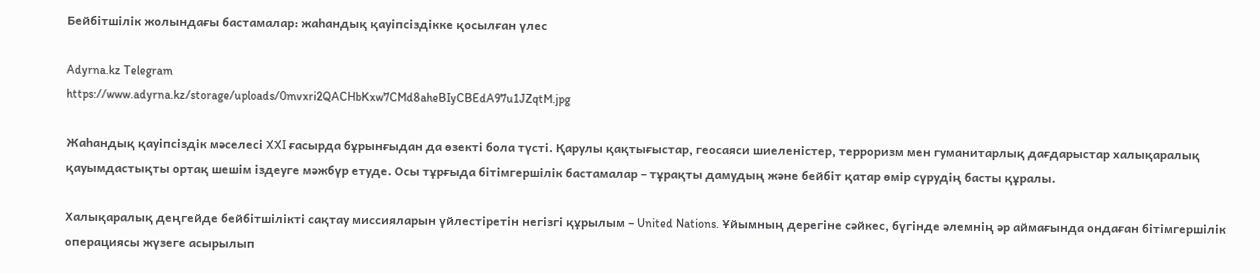Бейбітшілік жолындағы бастамалар: жаһандық қауіпсіздікке қосылған үлес

Adyrna.kz Telegram
https://www.adyrna.kz/storage/uploads/0mvxri2QACHbKxw7CMd8aheBIyCBEdA97u1JZqtM.jpg

Жаһандық қауіпсіздік мәселесі XXI ғасырда бұрынғыдан да өзекті бола түсті. Қарулы қақтығыстар, геосаяси шиеленістер, терроризм мен гуманитарлық дағдарыстар халықаралық қауымдастықты ортақ шешім іздеуге мәжбүр етуде. Осы тұрғыда бітімгершілік бастамалар – тұрақты дамудың және бейбіт қатар өмір сүрудің басты құралы.

Халықаралық деңгейде бейбітшілікті сақтау миссияларын үйлестіретін негізгі құрылым – United Nations. Ұйымның дерегіне сәйкес, бүгінде әлемнің әр аймағында ондаған бітімгершілік операциясы жүзеге асырылып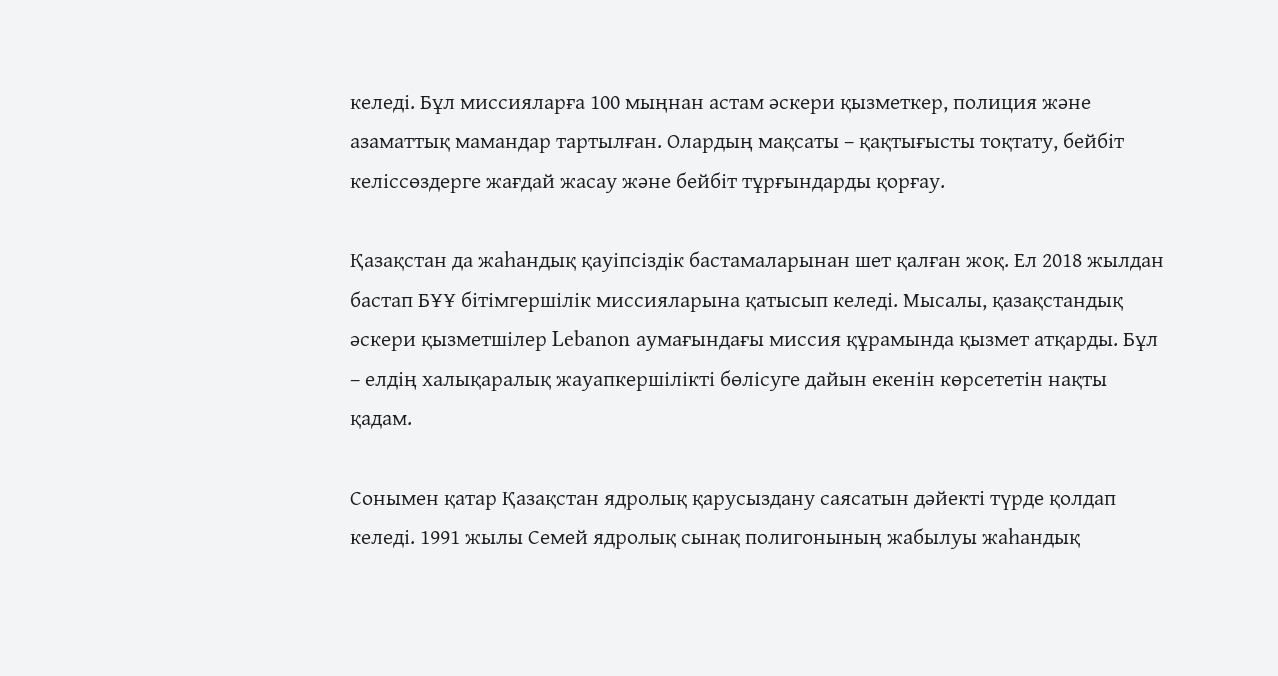келеді. Бұл миссияларға 100 мыңнан астам әскери қызметкер, полиция және азаматтық мамандар тартылған. Олардың мақсаты – қақтығысты тоқтату, бейбіт келіссөздерге жағдай жасау және бейбіт тұрғындарды қорғау.

Қазақстан да жаһандық қауіпсіздік бастамаларынан шет қалған жоқ. Ел 2018 жылдан бастап БҰҰ бітімгершілік миссияларына қатысып келеді. Мысалы, қазақстандық әскери қызметшілер Lebanon аумағындағы миссия құрамында қызмет атқарды. Бұл – елдің халықаралық жауапкершілікті бөлісуге дайын екенін көрсететін нақты қадам.

Сонымен қатар Қазақстан ядролық қарусыздану саясатын дәйекті түрде қолдап келеді. 1991 жылы Семей ядролық сынақ полигонының жабылуы жаһандық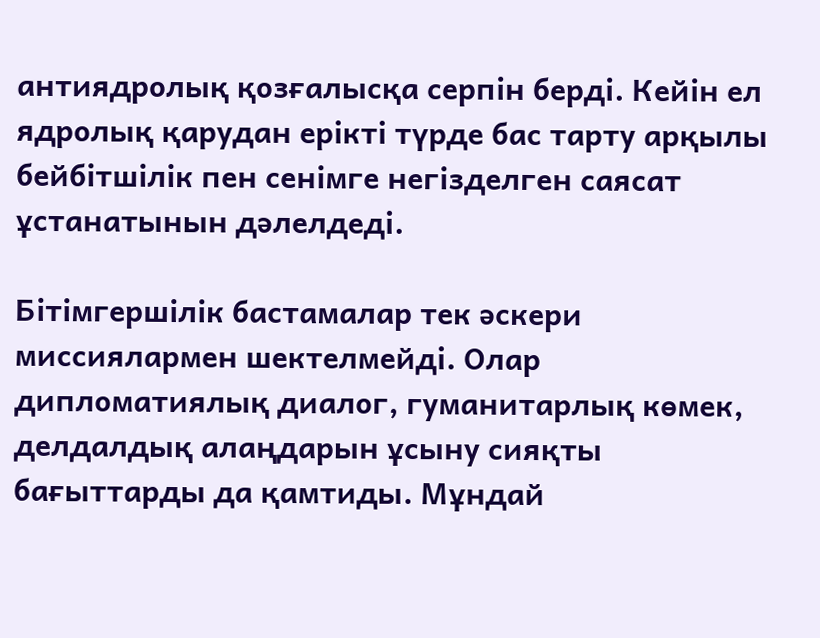антиядролық қозғалысқа серпін берді. Кейін ел ядролық қарудан ерікті түрде бас тарту арқылы бейбітшілік пен сенімге негізделген саясат ұстанатынын дәлелдеді.

Бітімгершілік бастамалар тек әскери миссиялармен шектелмейді. Олар дипломатиялық диалог, гуманитарлық көмек, делдалдық алаңдарын ұсыну сияқты бағыттарды да қамтиды. Мұндай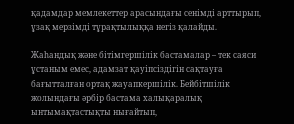қадамдар мемлекеттер арасындағы сенімді арттырып, ұзақ мерзімді тұрақтылыққа негіз қалайды.

Жаһандық және бітімгершілік бастамалар – тек саяси ұстаным емес, адамзат қауіпсіздігін сақтауға бағытталған ортақ жауапкершілік. Бейбітшілік жолындағы әрбір бастама халықаралық ынтымақтастықты нығайтып,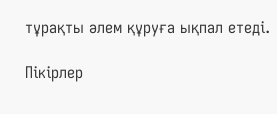тұрақты әлем құруға ықпал етеді.

Пікірлер